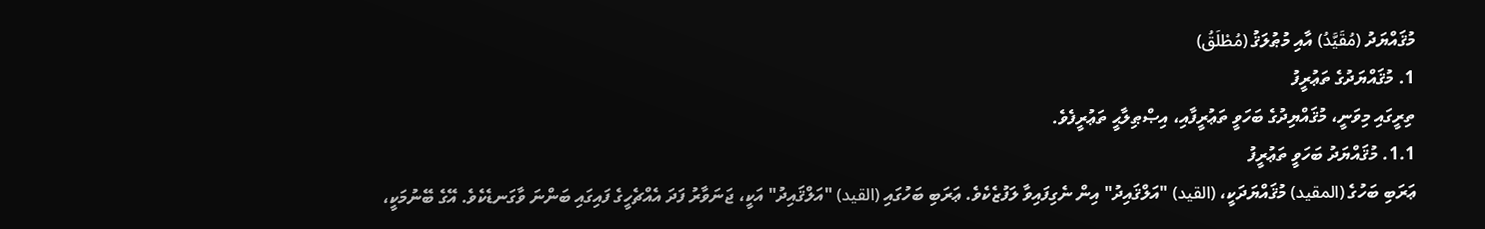މުޤައްޔަދު (مُقَيَّدُ) އާއި މުޠުލަޤު (مُطْلَقُ)
1. މުޤައްޔަދުގެ ތަޢުރީފު
ތިރީގައި މިވަނީ، މުޤައްޔިދުގެ ބަހަވީ ތަޢުރީފާއި، އިޞްޠިލާޙީ ތަޢުރީފެވެ.
1.1. މުޤައްޔަދު ބަހަވީ ތަޢުރީފު
ޢަރަބި ބަހުގެ (المقيد) މުޤައްޔަދަކީ، (القيد) "އަލްޤައިދު" އިން ނެގިފައިވާ ލަފުޒެކެވެ. ޢަރަބި ބަހުގައި (القيد) "އަލްޤައިދު" އަކީ، ޖަނަވާރު ފަދަ އެއްޗެހީގެ ފައިގައި ބަންނަ ވާގަނޑެކެވެ. އޭގެ ބޭނުމަކީ،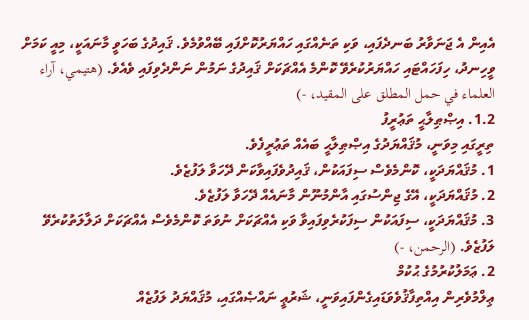އެއިން އެ ޖަނަވާރު ބަނދެފައި، ވަކި ތަނެއްގައި ހައްޔަރުކޮށްފައި ބޭއްވުމެވެ. ޤައިދުގެ ބަހަވީ މާނައަކީ، މިއީ ކަމަށް ވީހިނދު، ހިފަހައްޓައި ހައްޔަރުކުރެވޭ ކޮންމެ އެއްޗަކަށް ޤައިދުގެ ނަމުން ނަންދެވިފައި ވެއެވެ. (هتيمي، آراء العلماء في حمل المطلق على المقيد، -)
1.2. އިޞްޠިލާޙީ ތަޢުރީފު
ތިރީގައި މިވަނީ، މުޤައްޔަދުގެ އިޞްޠިލާޙީ ބައެއް ތަޢުރީފެވެ.
1. މުޤައްޔަދަކީ، ކޮންމެވެސް ސިފައަކުން، ޤައިދުވެފައިވާކަން ދޭހަވާ ލަފުޒެވެ.
2. މުޤައްޔަދަކީ، އޭގެ ޖިންސުގައި އާންމުނޫން މާނައެއް ދޭހަވާ ލަފުޒެވެ.
3. މުޤައްޔަދަކީ، ސިފައަކުން ސިފަކުރެވިފައިވާ ވަކި އެއްޗަކަށް ނުވަތަ ކޮންމެވެސް އެއްޗަކަށް ދަލާލަތުކުރެވޭ ލަފުޒެވެ. (الرحمن، -)
2. ޢަމަލުކުރުމުގެ ޙުކުމް
ޢިލްމުވެރިން އިއްތިފާޤުވެވަޑައިގެންފައިވަނީ، ޝަރުޢީ ނައްޞެއްގައި، މުޤައްޔަދު ލަފުޒެއް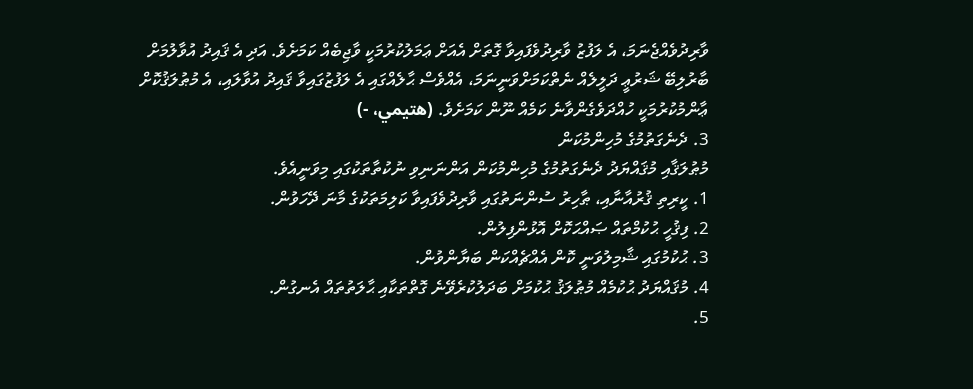ވާރިދުވެއްޖެނަމަ، އެ ލަފުޒު ވާރިދުވެފައިވާ ގޮތަށް އެއަށް ޢަމަލުކުރުމަކީ ވާޖިބެއް ކަމަށެވެ. އަދި އެ ޤައިދު އުވާލުމަށް ބާރުލިބޭ ޝަރުޢީ ދަލީލެއް ނެތްކަމަށްވަނީނަމަ، އެއްވެސް ޙާލެއްގައި އެ ލަފުޒުގައިވާ ޤައިދު އުވާލައި، އެ މުޠުލަޤުކޮށް ޢާންމުކުރުމަކީ ހުއްދަވެގެންވާނެ ކަމެއް ނޫން ކަމަށެވެ. (هتيمي، -)
3. ދެނެގަތުމުގެ މުހިންމުކަން
މުޠުލަޤާއި މުޤައްޔަދު ދެނެގަތުމުގެ މުހިންމުކަން އަންނަނިވި ނުކުތާތަކުގައި މިވަނީއެވެ.
1. ކީރިތި ޤުރުއާނާއި، ޠާހިރު ސުންނަތުގައި ވާރިދުވެފައިވާ ކަލިމަތަކުގެ މާނަ ދޭހަވުން.
2. ފިޤުހީ ޙުކުމްތައް ޞައްޙަކޮށް އޮޅުންފިލުން.
3. ޙުކުމުގައި ޝާމިލުވަނީ ކޮން އެއްޗެއްކަން ބަޔާންވުން.
4. މުޤައްޔަދު ޙުކުމެއް މުޠުލަޤު ޙުކުމަށް ބަދަލުކުރެވޭނެ ގޮތްތަކާއި ޙާލަތުތައް އެނގުން.
5.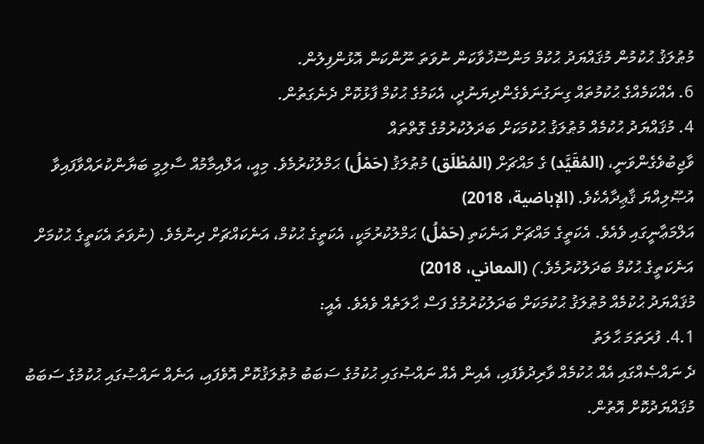މުޠުލަޤު ޙުކުމުން މުޤައްޔަދު ޙުކުމް މަންސޫޚުވާކަން ނުވަތަ ނޫންކަން އޮޅުންފިލުން.
6. އެއްކަމެއްގެ ޙުކުމުތައް ގިނަގުނަވެގެންދިޔަނުދީ، އެކަމުގެ ޙުކުމް ފާޅުކޮށް ދެނެގަތުން.
4. މުޤައްޔަދު ޙުކުމެއް މުޠުލަޤު ޙުކުމަކަށް ބަދަލުކުރުމުގެ ގޮތްތައް
ވާޖިބުވެގެންވަނީ، (المُقَيَّد) ގެ މައްޗަށް (المُطْلَق) މުޠުލަޤު (حَمْلُ) ޙަމްލުކުރުމެވެ. މިއީ، އަލްއިމާމުއް ސާލިމީ ބަޔާންކުރައްވާފައިވާ އުޞޫލިއްޔަ ޤާޢިދާއެކެވެ. (الإباضية، 2018)
އަލްމަޢާނީގައި ވެއެވެ. އެކަތީގެ މައްޗަށް އަނެކަތި (حَمْلُ) ޙަމްލުކުރުމަކީ، އެކަތީގެ ޙުކުމް، އަނެކައްޗަށް ދިނުމެވެ. (ނުވަތަ އެކަތީގެ ޙުކުމަށް އަނެކަތީގެ ޙުކުމް ބަދަލުކުރުމެވެ.) (المعاني، 2018)
މުޤައްޔަދު ޙުކުމެއް މުޠުލަޤު ޙުކުމަކަށް ބަދަލުކުރުމުގެ ފަސް ޙާލަތެއް ވެއެވެ. އެއީ:
4.1. ފުރަތަމަ ޙާލަތު
ދެ ނައްޞެއްގައި އެއް ޙުކުމެއް ވާރިދުވެފައި، އެއިން އެއް ނައްޞުގައި ޙުކުމުގެ ސަބަބު މުޠުލަޤުކޮށް އޮވެފައި، އަނެއް ނައްޞުގައި ޙުކުމުގެ ސަބަބު މުޤައްޔަދުކޮށް އޮތުން.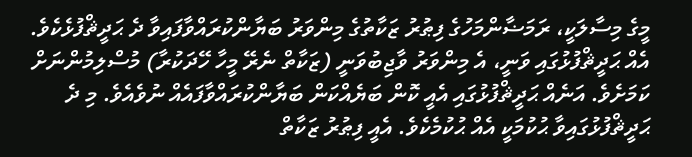މީގެ މިސާލަކީ، ރަމަޟާންމަހުގެ ފިޠުރު ޒަކާތުގެ މިންވަރު ބަޔާންކުރައްވާފައިވާ ދެ ޙަދީޘްފުޅެކެވެ. އެއް ޙަދީޘްފުޅުގައި ވަނީ، އެ މިންވަރު ވާޖިބުވަނީ (ޒަކާތް ނެރޭ މީހާ ހޭދަކުރާ) މުސްލިމުންނަށް ކަމަށެވެ. އަނެއް ޙަދީޘްފުޅުގައި އެއީ ކޮން ބަޔެއްކަން ބަޔާންކުރައްވާފައެއް ނުވެއެވެ. މި ދެ ޙަދީޘްފުޅުގައިވާ ޙުކުމަކީ އެއް ޙުކުމެކެވެ. އެއީ ފިޠުރު ޒަކާތް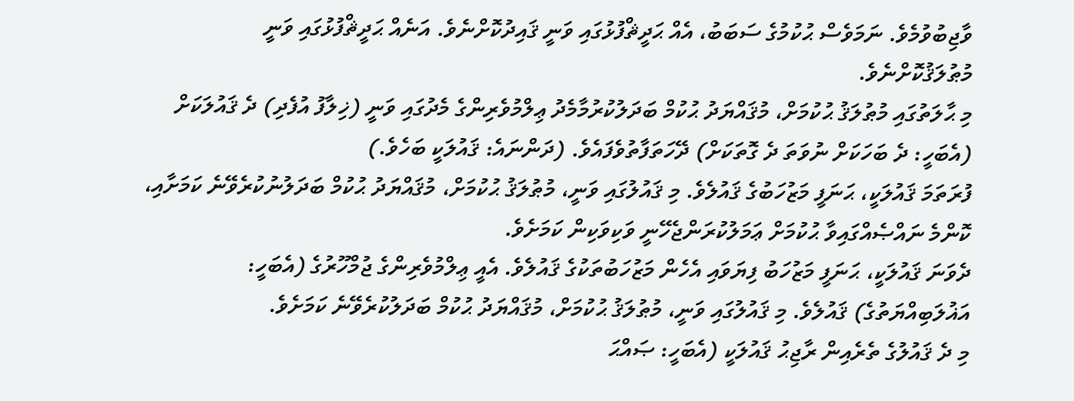ވާޖިބުވުމެވެ. ނަމަވެސް ޙުކުމުގެ ސަބަބު، އެއް ޙަދީޘްފުޅުގައި ވަނީ ޤައިދުކޮށްނެވެ. އަނެއް ޙަދީޘްފުޅުގައި ވަނީ މުޠުލަޤުކޮށްނެވެ.
މި ޙާލަތުގައި މުޠުލަޤު ޙުކުމަށް، މުޤައްޔަދު ޙުކުމް ބަދަލުކުރުމާމެދު ޢިލްމުވެރިންގެ މެދުގައި ވަނީ (ޚިލާފު އުފެދި) ދެ ޤައުލަކަށް (އެބަހީ: ދެ ބަހަކަށް ނުވަތަ ދެ ގޮތަކަށް) ދޭހަތަފާތުވެފައެވެ. (ދަންނައެ: ޤައުލަކީ ބަހެވެ.)
ފުރަތަމަ ޤައުލަކީ، ޙަނަފީ މަޒުހަބުގެ ޤައުލެވެ. މި ޤައުލުގައި ވަނީ، މުޠުލަޤު ޙުކުމަށް، މުޤައްޔަދު ޙުކުމް ބަދަލުނުކުރެވޭނެ ކަމަށާއި، ކޮންމެ ނައްޞެއްގައިވާ ޙުކުމަށް ޢަމަލުކުރަންޖެހޭނީ ވަކިވަކިން ކަމަށެވެ.
ދެވަނަ ޤައުލަކީ، ޙަނަފީ މަޒުހަބު ފިޔަވައި އެހެން މަޒުހަބުތަކުގެ ޤައުލެވެ. އެއީ ޢިލްމުވެރިންގެ ޖުމްހޫރުގެ (އެބަހީ: އަޣުލަބިއްޔަތުގެ) ޤައުލެވެ. މި ޤައުލުގައި ވަނީ، މުޠުލަޤު ޙުކުމަށް، މުޤައްޔަދު ޙުކުމް ބަދަލުކުރެވޭނެ ކަމަށެވެ.
މި ދެ ޤައުލުގެ ތެރެއިން ރާޖިޙު ޤައުލަކީ (އެބަހީ: ޞައްޙަ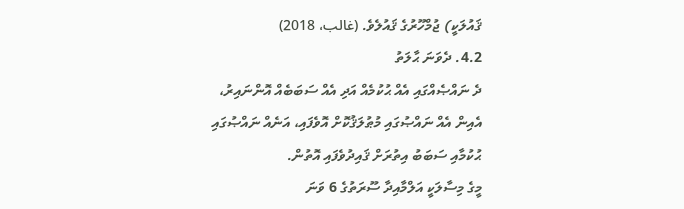ޤައުލަކީ) ޖުމްހޫރުގެ ޤައުލެވެ. (غالب، 2018)
4.2. ދެވަނަ ޙާލަތު
ދެ ނައްޞެއްގައި އެއް ޙުކުމެއް އަދި އެއް ސަބަބެއް އޮންނައިރު، އެއިން އެއް ނައްޞުގައި މުޠުލަޤުކޮށް އޮވެފައި، އަނެއް ނައްޞުގައި ޙުކުމާއި ސަބަބު އިތުރަށް ޤައިދުވެފައި އޮތުން.
މީގެ މިސާލަކީ އަލްމާއިދާ ސޫރަތުގެ 6 ވަނަ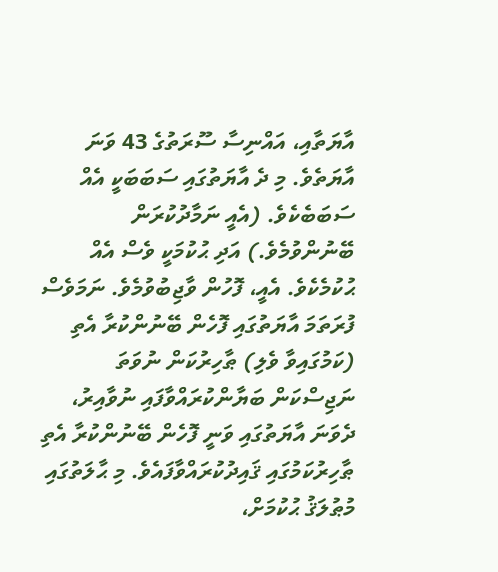އާޔަތާއި، އައްނިސާ ސޫރަތުގެ 43 ވަނަ އާޔަތެވެ. މި ދެ އާޔަތުގައި ސަބަބަކީ އެއް ސަބަބެކެވެ. (އެއީ ނަމާދުކުރަން ބޭނުންވުމެވެ.) އަދި ޙުކުމަކީ ވެސް އެއް ޙުކުމެކެވެ. އެއީ، ފޮހުން ވާޖިބުވުމެވެ. ނަމަވެސް ފުރަތަމަ އާޔަތުގައި ފޮހެން ބޭނުންކުރާ އެތި (ކަމުގައިވާ ވެލި) ޠާހިރުކަން ނުވަތަ ނަޖިސްކަން ބަޔާންކުރައްވާފައި ނުވާއިރު، ދެވަނަ އާޔަތުގައި ވަނީ ފޮހެން ބޭނުންކުރާ އެތި ޠާހިރުކަމުގައި ޤައިދުކުރައްވާފައެވެ. މި ޙާލަތުގައި މުޠުލަޤު ޙުކުމަށް،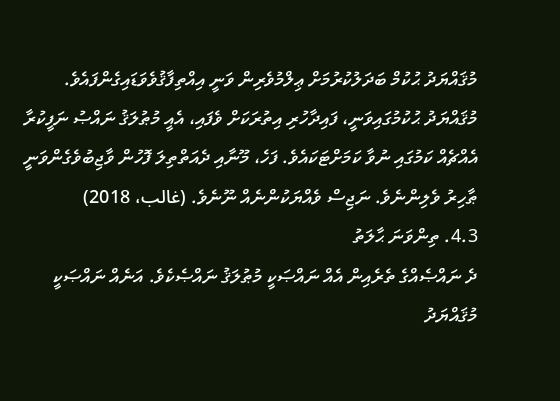މުޤައްޔަދު ޙުކުމް ބަދަލުކުރުމަށް ޢިލްމުވެރިން ވަނީ އިއްތިފާޤުވެވަޑައިގެންފައެވެ. މުޤައްޔަދު ޙުކުމުގައިވަނީ، ފައިދާހުރި އިތުރަކަށް ވެފައި، އެއީ މުޠުލަޤު ނައްޞު ނަފީކުރާ އެއްޗެއް ކަމުގައި ނުވާ ކަމަށްޓަކައެވެ. ފަހެ، މޫނާއި ދެއަތްތިލަ ފޮހުން ވާޖިބުވެގެންވަނީ ޠާހިރު ވެލިންނެވެ. ނަޖިސް ވެއްޔަކުންނެއް ނޫނެވެ. (غالب، 2018)
4.3. ތިންވަނަ ޙާލަތު
ދެ ނައްޞެއްގެ ތެރެއިން އެއް ނައްޞަކީ މުޠުލަޤު ނައްޞެކެވެ. އަނެއް ނައްޞަކީ މުޤައްޔަދު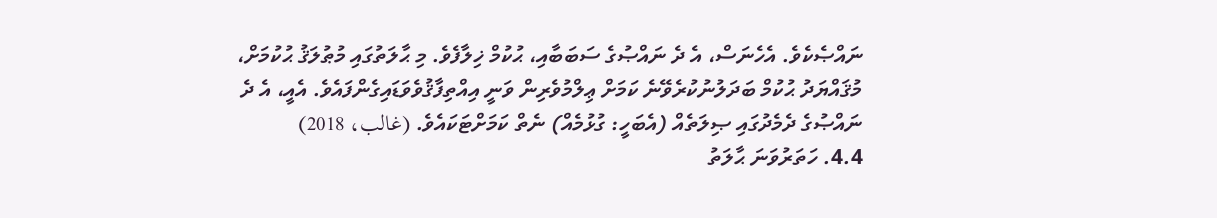ނައްޞެކެވެ. އެހެނަސް، އެ ދެ ނައްޞުގެ ސަބަބާއި، ޙުކުމް ޚިލާފެވެ. މި ޙާލަތުގައި މުޠުލަޤު ޙުކުމަށް، މުޤައްޔަދު ޙުކުމް ބަދަލުނުކުރެވޭނެ ކަމަށް ޢިލްމުވެރިން ވަނީ އިއްތިފާޤުވެވަޑައިގެންފައެވެ. އެއީ، އެ ދެ ނައްޞުގެ ދެމެދުގައި ޞިލަތެއް (އެބަހީ: ގުޅުމެއް) ނެތް ކަމަށްޓަކައެވެ. (غالب، 2018)
4.4. ހަތަރުވަނަ ޙާލަތު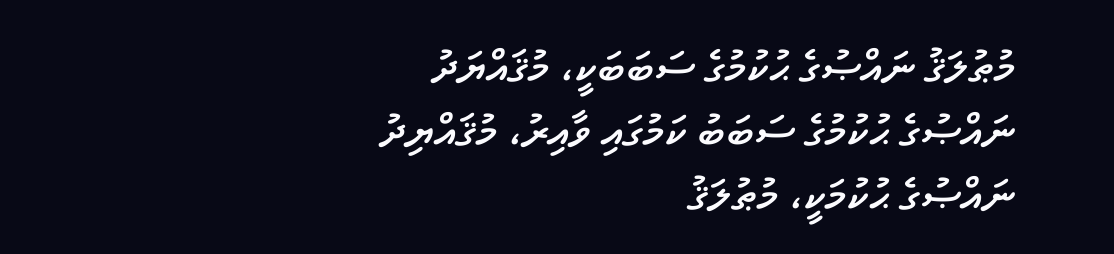މުޠުލަޤު ނައްޞުގެ ޙުކުމުގެ ސަބަބަކީ، މުޤައްޔަދު ނައްޞުގެ ޙުކުމުގެ ސަބަބު ކަމުގައި ވާއިރު، މުޤައްޔިދު ނައްޞުގެ ޙުކުމަކީ، މުޠުލަޤު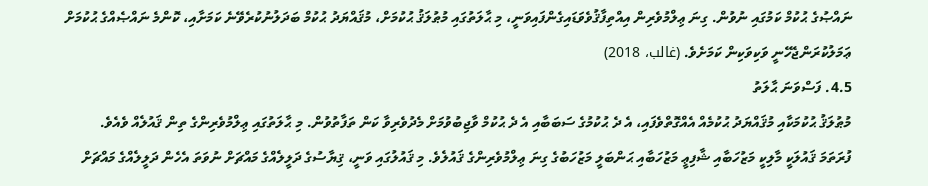ނައްޞުގެ ޙުކުމް ކަމުގައި ނުވުން. ގިނަ ޢިލްމުވެރިން އިއްތިފާޤުވެވަޑައިގެންފައިވަނީ، މި ޙާލަތުގައި މުޠުލަޤު ޙުކުމަށް، މުޤައްޔަދު ޙުކުމް ބަދަލުނުކުރެވޭނެ ކަމަށާއި، ކޮންމެ ނައްޞެއްގެ ޙުކުމަށް ޢަމަލުކުރަންޖެހޭނީ ވަކިވަކިން ކަމަށެވެ. (غالب، 2018)
4.5. ފަސްވަނަ ޙާލަތު
މުޠުލަޤު ޙުކުމަކާއި މުޤައްޔަދު ޙުކުމެއް އެއްގޮތްވެފައި، އެ ދެ ޙުކުމުގެ ސަބަބާއި އެ ދެ ޙުކުމް ވާޖިބުވުމަށް މެދުވެރިވާ ކަން ތަފާތުވުން. މި ޙާލަތުގައި ޢިލްމުވެރިންގެ ތިން ޤައުލެއް ވެއެވެ.
ފުރަތަމަ ޤައުލަކީ މާލިކީ މަޒުހަބާއި ޝާފިޢީ މަޒުހަބާއި ޙަންބަލީ މަޒުހަބުގެ ގިނަ ޢިލްމުވެރިންގެ ޤައުލެވެ. މި ޤައުލުގައި ވަނީ، ޤިޔާސުގެ ދަލީލެއްގެ މައްޗަށް ނުވަތަ އެހެން ދަލީލެއްގެ މައްޗަށް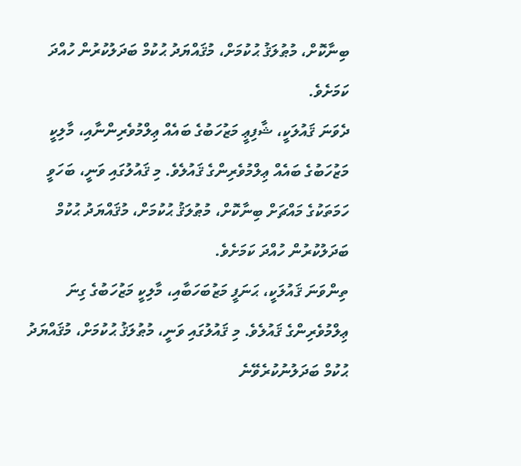ބިނާކޮށް، މުޠުލަޤު ޙުކުމަށް، މުޤައްޔަދު ޙުކުމް ބަދަލުކުރުން ހުއްދަ ކަމަށެވެ.
ދެވަނަ ޤައުލަކީ، ޝާފިޢީ މަޒުހަބުގެ ބައެއް ޢިލްމުވެރިންނާއި، މާލިކީ މަޒުހަބުގެ ބައެއް ޢިލްމުވެރިންގެ ޤައުލެވެ. މި ޤައުލުގައި ވަނީ، ބަހަވީ ހަމަތަކުގެ މައްޗަށް ބިނާކޮށް، މުޠުލަޤު ޙުކުމަށް، މުޤައްޔަދު ޙުކުމް ބަދަލުކުރުން ހުއްދަ ކަމަށެވެ.
ތިންވަނަ ޤައުލަކީ، ޙަނަފީ މަޒުބަހަބާއި، މާލިކީ މަޒުހަބުގެ ގިނަ ޢިލްމުވެރިންގެ ޤައުލެވެ. މި ޤައުލުގައި ވަނީ، މުޠުލަޤު ޙުކުމަށް، މުޤައްޔަދު ޙުކުމް ބަދަލުނުކުރެވޭނެ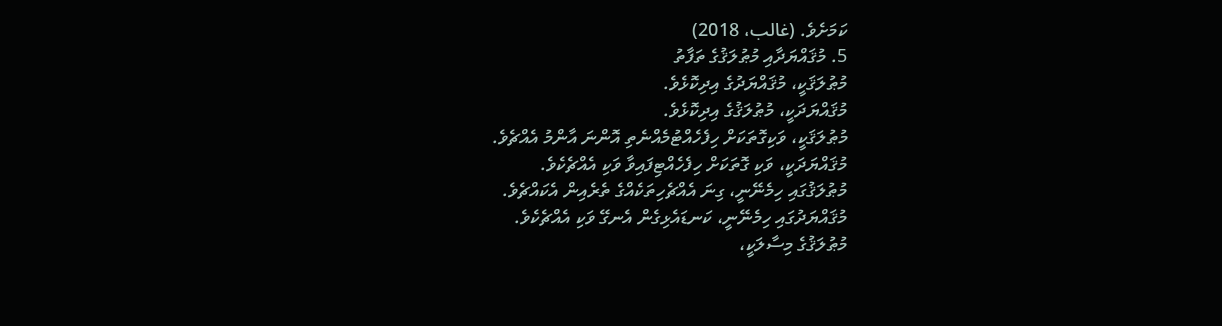ކަމަށެވެ. (غالب، 2018)
5. މުޤައްޔަދާއި މުޠުލަޤުގެ ތަފާތު
މުޠުލަޤަކީ، މުޤައްޔަދުގެ އިދިކޮޅެވެ.
މުޤައްޔަދަކީ، މުޠުލަޤުގެ އިދިކޮޅެވެ.
މުޠުލަޤަކީ، ވަކިގޮތަކަށް ހިފެހެއްޓުމެއްނެތި އޮންނަ އާންމު އެއްޗެވެ.
މުޤައްޔަދަކީ، ވަކި ގޮތަކަށް ހިފެހެއްޓިފައިވާ ވަކި އެއްޗެކެވެ.
މުޠުލަޤުގައި ހިމެނޭނީ، ގިނަ އެއްޗެހިތަކެއްގެ ތެރެއިން އެކައްޗެވެ.
މުޤައްޔަދުގައި ހިމެނޭނީ، ކަނޑައެޅިގެން އެނގޭ ވަކި އެއްޗެކެވެ.
މުޠުލަޤުގެ މިސާލަކީ،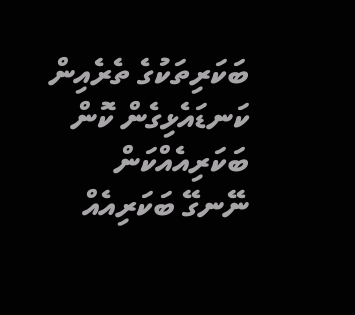ބަކަރިތަކުގެ ތެރެއިން ކަނޑައެޅިގެން ކޮން ބަކަރިއެއްކަން ނޭނގޭ ބަކަރިއެއް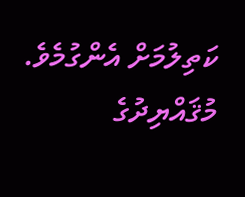ކަތިލުމަށް އެންގުމެވެ.
މުޤައްޔިދުގެ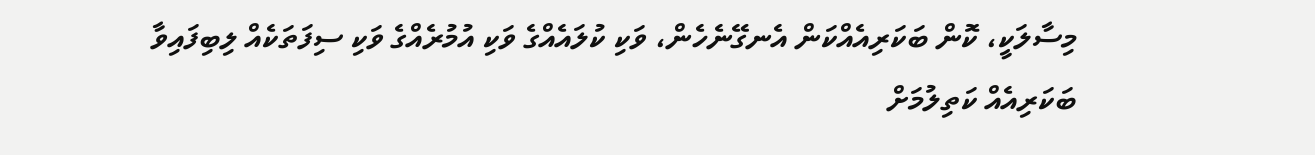މިސާލަކީ، ކޮން ބަކަރިއެއްކަން އެނގޭނެހެން، ވަކި ކުލައެއްގެ ވަކި އުމުރެއްގެ ވަކި ސިފަތަކެއް ލިބިފައިވާ ބަކަރިއެއް ކަތިލުމަށް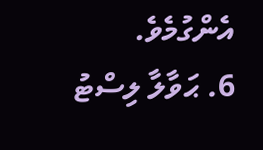އެންގުމެވެ.
6. ޙަވާލާ ލިސްޓު